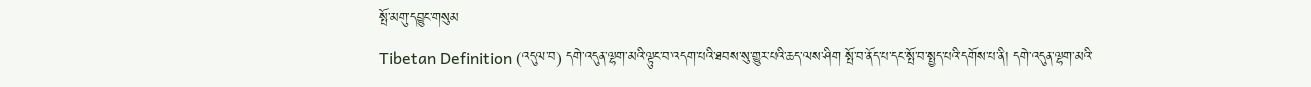སྤོ་མགུ་དབྱུང་གསུམ
Tibetan Definition (འདུལ་བ) དགེ་འདུན་ལྷག་མའི་ལྟུང་བ་འདག་པའི་ཐབས་སུ་གྱུར་པའི་ཆད་ལས་ཤིག སྤོ་བ་ནོད་པ་དང་སྤོ་བ་སྤྱད་པའི་དགོས་པ་ནི། དགེ་འདུན་ལྷག་མའི་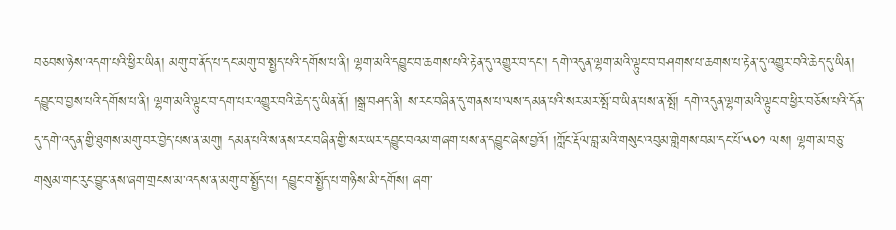བཅབས་ཉེས་འདག་པའི་ཕྱིར་ཡིན། མགུ་བ་ནོད་པ་དང་མགུ་བ་སྤྱད་པའི་དགོས་པ་ནི། ལྷག་མའི་དབྱུང་བ་ཆགས་པའི་རྟེན་དུ་འགྱུར་བ་དང་། དགེ་འདུན་ལྷག་མའི་ལྟུང་བ་བཤགས་པ་ཆགས་པ་རྟེན་དུ་འགྱུར་བའི་ཆེད་དུ་ཡིན། དབྱུང་བ་བྱས་པའི་དགོས་པ་ནི། ལྷག་མའི་ལྟུང་བ་དག་པར་འགྱུར་བའི་ཆེད་དུ་ཡིན་ནོ། །སྒྲ་བཤད་ནི། ས་རང་བཞིན་དུ་གནས་པ་ལས་དམན་པའི་སར་མར་སྤོ་བ་ཡིན་པས་ན་སྤོ། དགེ་འདུན་ལྷག་མའི་ལྟུང་བ་ཕྱིར་བཅོས་པའི་དོན་དུ་དགེ་འདུན་གྱི་ཐུགས་མགུ་བར་བྱེད་པས་ན་མགུ། དམན་པའི་ས་ནས་རང་བཞིན་གྱི་སར་ཡར་དབྱུང་བའམ་གཞག་པས་ན་དབྱུང་ཞེས་བྱའོ། །ཀློང་རྡོལ་བླ་མའི་གསུང་འབུམ་གླེགས་བམ་དང་པོ་༥༠༡ ལས། ལྷག་མ་བཅུ་གསུམ་གང་རུང་བྱུང་ནས་ཞག་གྲངས་མ་འདས་ན་མགུ་བ་སྤྱོད་པ། དབྱུང་བ་སྤྱོད་པ་གཉིས་མི་དགོས། ཞག་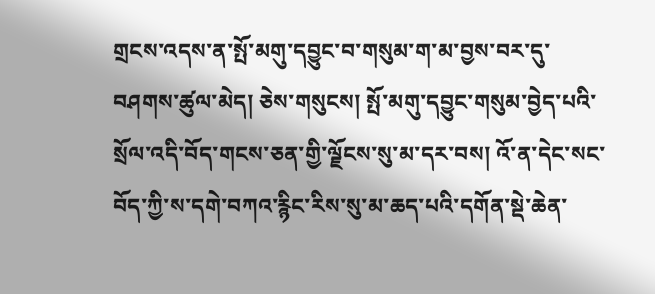གྲངས་འདས་ན་སྤོ་མགུ་དབྱུང་བ་གསུམ་ག་མ་བྱས་བར་དུ་བཤགས་ཚུལ་མེད། ཅེས་གསུངས། སྤོ་མགུ་དབྱུང་གསུམ་བྱེད་པའི་སྲོལ་འདི་བོད་གངས་ཅན་གྱི་ལྗོངས་སུ་མ་དར་བས། འོ་ན་དེང་སང་བོད་ཀྱི་ས་དགེ་བཀའ་རྙིང་རིས་སུ་མ་ཆད་པའི་དགོན་སྡེ་ཆེན་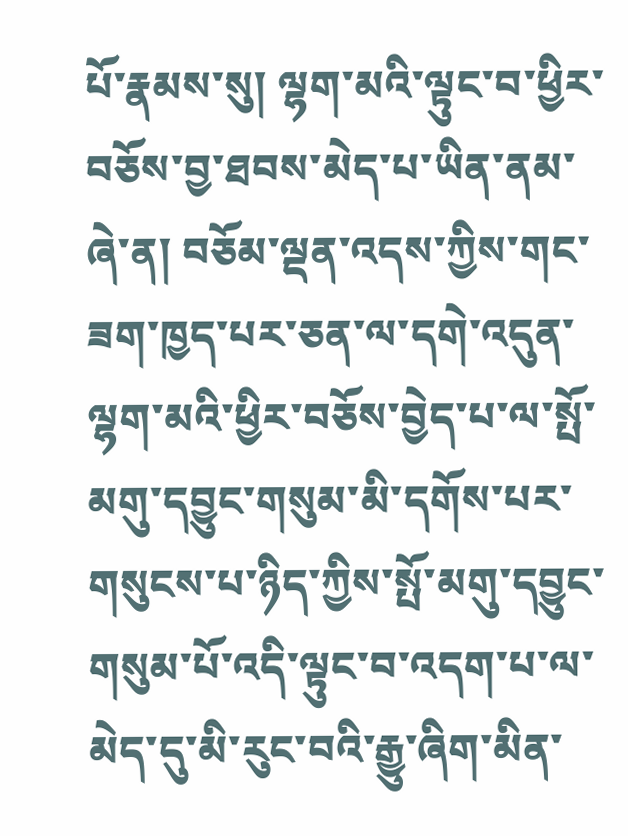པོ་རྣམས་སུ། ལྷག་མའི་ལྟུང་བ་ཕྱིར་བཅོས་བྱ་ཐབས་མེད་པ་ཡིན་ནམ་ཞེ་ན། བཅོམ་ལྡན་འདས་ཀྱིས་གང་ཟག་ཁྱད་པར་ཅན་ལ་དགེ་འདུན་ལྷག་མའི་ཕྱིར་བཅོས་བྱེད་པ་ལ་སྤོ་མགུ་དབྱུང་གསུམ་མི་དགོས་པར་གསུངས་པ་ཉིད་ཀྱིས་སྤོ་མགུ་དབྱུང་གསུམ་པོ་འདི་ལྟུང་བ་འདག་པ་ལ་མེད་དུ་མི་རུང་བའི་རྒྱུ་ཞིག་མིན་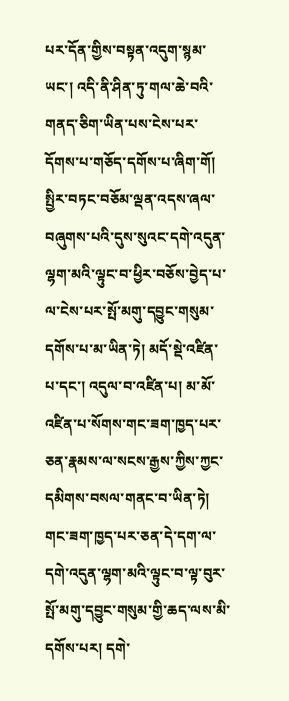པར་དོན་གྱིས་བསྟན་འདུག་སྙམ་ཡང་། འདི་ནི་ཤིན་ཏུ་གལ་ཆེ་བའི་གནད་ཅིག་ཡིན་པས་ངེས་པར་དོགས་པ་གཅོད་དགོས་པ་ཞིག་གོ། སྤྱིར་བཏང་བཅོམ་ལྡན་འདས་ཞལ་བཞུགས་པའི་དུས་སུའང་དགེ་འདུན་ལྷག་མའི་ལྟུང་བ་ཕྱིར་བཅོས་བྱེད་པ་ལ་ངེས་པར་སྤོ་མགུ་དབྱུང་གསུམ་དགོས་པ་མ་ཡིན་ཏེ། མདོ་སྡེ་འཛིན་པ་དང་། འདུལ་བ་འཛིན་པ། མ་མོ་འཛིན་པ་སོགས་གང་ཟག་ཁྱད་པར་ཅན་རྣམས་ལ་སངས་རྒྱས་ཀྱིས་ཀྱང་དམིགས་བསལ་གནང་བ་ཡིན་ཏེ། གང་ཟག་ཁྱད་པར་ཅན་དེ་དག་ལ་དགེ་འདུན་ལྷག་མའི་ལྟུང་བ་ལྟ་བུར་སྤོ་མགུ་དབྱུང་གསུམ་གྱི་ཆད་ལས་མི་དགོས་པར། དགེ་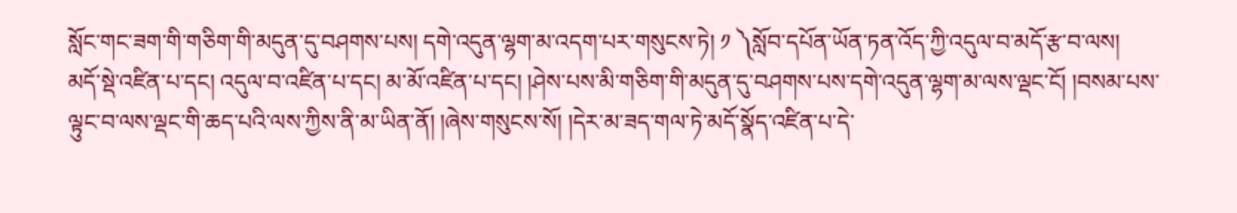སློང་གང་ཟག་གི་གཅིག་གི་མདུན་དུ་བཤགས་པས། དགེ་འདུན་ལྷག་མ་འདག་པར་གསུངས་ཏེ། ༡ ༽སློབ་དཔོན་ཡོན་ཏན་འོད་ཀྱི་འདུལ་བ་མདོ་རྩ་བ་ལས། མདོ་སྡེ་འཛིན་པ་དང། འདུལ་བ་འཛིན་པ་དང། མ་མོ་འཛིན་པ་དང། །ཤེས་པས་མི་གཅིག་གི་མདུན་དུ་བཤགས་པས་དགེ་འདུན་ལྷག་མ་ལས་ལྡང་ངོ། །བསམ་པས་ལྟུང་བ་ལས་ལྡང་གི་ཆད་པའི་ལས་ཀྱིས་ནི་མ་ཡིན་ནོ། །ཞེས་གསུངས་སོ། །དེར་མ་ཟད་གལ་ཏེ་མདོ་སྣོད་འཛིན་པ་དེ་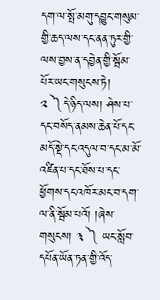དག་ལ་སྤོ་མགུ་དབྱུང་གསུམ་གྱི་ཆད་ལས་དང་ནན་ཏུར་གྱི་ལས་བྱས་ན་དབྱེན་གྱི་སྦོམ་པོར་ཡང་གསུངས་ཏེ། ༢ ༽དེ་ཉིད་ལས། ཤེས་པ་དང་བསོད་ནམས་ཆེན་པོ་དང་མདོ་སྡེ་དང་འདུལ་བ་དང་མ་མོ་འཛིན་པ་དང་ཐོས་པ་དང་ཕྱོགས་དང་འཁོར་མང་བ་དག་ལ་ནི་སྦོམ་པའོ། །ཞེས་གསུངས། ༣ ༽ ཡང་སློབ་དཔོན་ཡོན་ཏན་གྱི་འོད་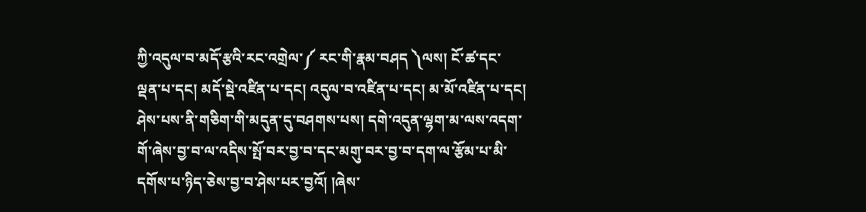ཀྱི་འདུལ་བ་མདོ་རྩའི་རང་འགྲེལ་༼ རང་གི་རྣམ་བཤད ༽ལས། ངོ་ཚ་དང་ལྡན་པ་དང། མདོ་སྡེ་འཛིན་པ་དང། འདུལ་བ་འཛིན་པ་དང། མ་མོ་འཛིན་པ་དང། ཤེས་པས་ནི་གཅིག་གི་མདུན་དུ་བཤགས་པས། དགེ་འདུན་ལྷག་མ་ལས་འདག་གོ་ཞེས་བྱ་བ་ལ་འདིས་སྤོ་བར་བྱ་བ་དང་མགུ་བར་བྱ་བ་དག་ལ་རྩོམ་པ་མི་དགོས་པ་ཉིད་ཅེས་བྱ་བ་ཤེས་པར་བྱའོ། །ཞེས་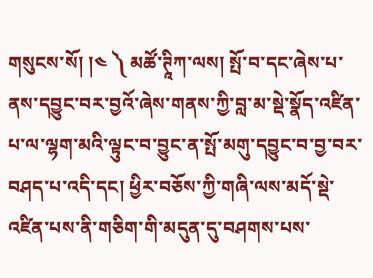གསུངས་སོ། །༤ ༽ མཚོ་ཊཱིཀ་ལས། སྤོ་བ་དང་ཞེས་པ་ནས་དབྱུང་བར་བྱའོ་ཞེས་གནས་ཀྱི་བླ་མ་སྡེ་སྣོད་འཛིན་པ་ལ་ལྷག་མའི་ལྟུང་བ་བྱུང་ན་སྤོ་མགུ་དབྱུང་བ་བྱ་བར་བཤད་པ་འདི་དང། ཕྱིར་བཅོས་ཀྱི་གཞི་ལས་མདོ་སྡེ་འཛིན་པས་ནི་གཅིག་གི་མདུན་དུ་བཤགས་པས་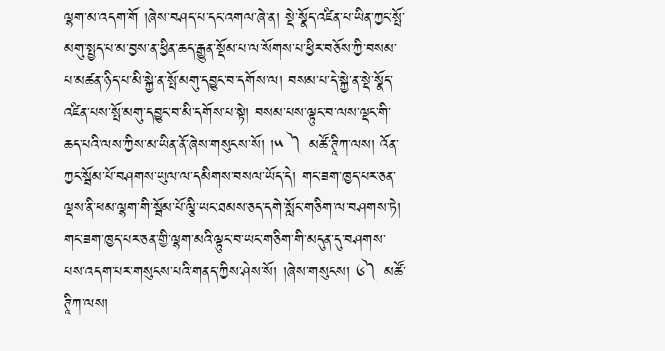ལྷག་མ་འདག་གོ །ཞེས་བཤད་པ་དང་འགལ་ཞེ་ན། སྡེ་སྣོད་འཛིན་པ་ཡིན་ཀྱང་སྤོ་མགུ་སྤྱད་པ་མ་བྱས་ན་ཕྱིན་ཆད་རྒྱུན་སྡོམ་པ་ལ་སོགས་པ་ཕྱིར་བཅོས་ཀྱི་བསམ་པ་མཚན་ཉིད་པ་མི་སྐྱེ་ན་སྤོ་མགུ་དབྱུང་བ་དགོས་ལ། བསམ་པ་དེ་སྐྱེ་ན་སྡེ་སྣོད་འཛིན་པས་སྤོ་མགུ་དབྱུང་བ་མི་དགོས་པ་སྟེ། བསམ་པས་ལྟུང་བ་ལས་ལྡང་གི་ཆད་པའི་ལས་ཀྱིས་མ་ཡིན་ནོ་ཞེས་གསུངས་སོ། །༥ ༽ མཚོ་ཊཱིཀ་ལས། འོན་ཀྱང་སྦོམ་པོ་བཤགས་ཡུལ་ལ་དམིགས་བསལ་ཡོད་དེ། གང་ཟག་ཁྱད་པར་ཅན་ལྡས་ནི་ཕམ་ལྷག་གི་སྦོམ་པོ་ལྕི་ཡང་ཐམས་ཅད་དགེ་སློང་གཅིག་ལ་བཤགས་ཏེ། གང་ཟག་ཁྱད་པར་ཅན་གྱི་ལྷག་མའི་ལྟུང་བ་ཡང་གཅིག་གི་མདུན་དུ་བཤགས་པས་འདག་པར་གསུངས་པའི་གནད་ཀྱིས་ཤེས་སོ། །ཞེས་གསུངས། ༦༽ མཚོ་ཊཱིཀ་ལས།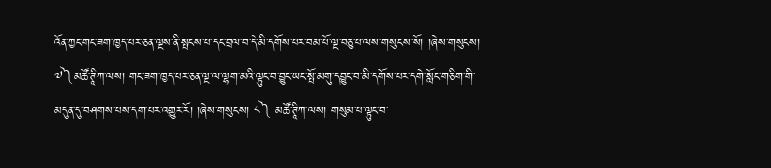འོན་ཀྱང་གང་ཟག་ཁྱད་པར་ཅན་ལྔས་ནི་སྤངས་པ་དང་བྲལ་བ་དེ་མི་དགོས་པར་བམ་པོ་ལྔ་བཅུ་པ་ལས་གསུངས་སོ། །ཞེས་གསུངས། ༧༽མཚོ་ཊཱིཀ་ལས། གང་ཟག་ཁྱད་པར་ཅན་ལྔ་ལ་ལྷག་མའི་ལྟུང་བ་བྱུང་ཡང་སྤོ་མགུ་དབྱུང་བ་མི་དགོས་པར་དགེ་སློང་གཅིག་གི་མདུན་དུ་བཤགས་པས་དག་པར་འགྱུར་རོ། །ཞེས་གསུངས། ༨༽ མཚོ་ཊཱིཀ་ལས། གསུམ་པ་ལྟུང་བ་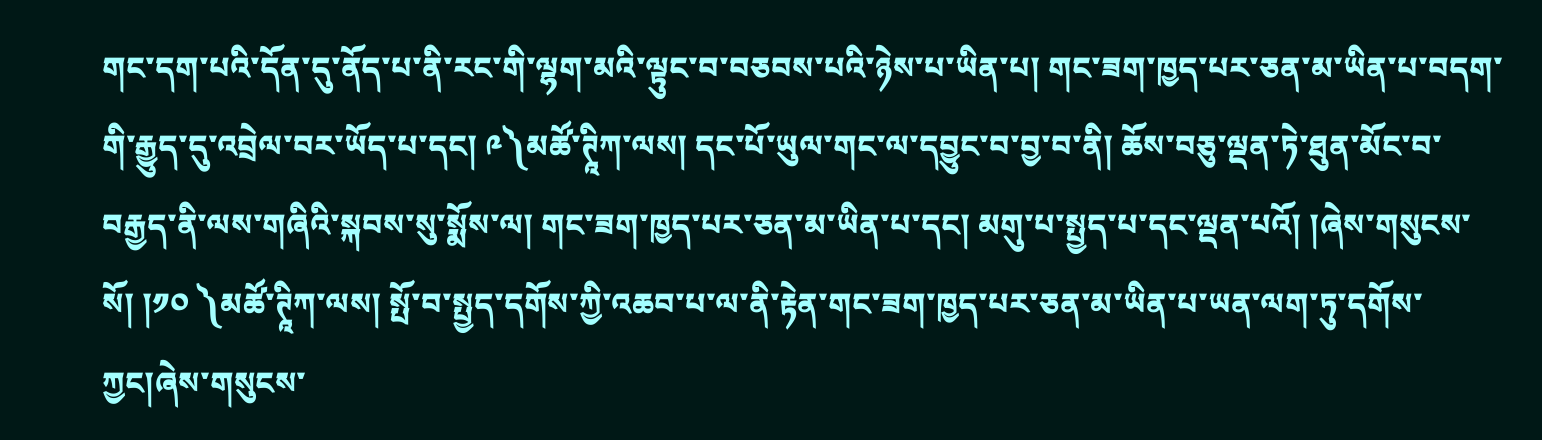གང་དག་པའི་དོན་དུ་ནོད་པ་ནི་རང་གི་ལྷག་མའི་ལྟུང་བ་བཅབས་པའི་ཉེས་པ་ཡིན་པ། གང་ཟག་ཁྱད་པར་ཅན་མ་ཡིན་པ་བདག་གི་རྒྱུད་དུ་འབྲེལ་བར་ཡོད་པ་དང། ༩༽མཚོ་ཊཱིཀ་ལས། དང་པོ་ཡུལ་གང་ལ་དབྱུང་བ་བྱ་བ་ནི། ཆོས་བཅུ་ལྡན་ཏེ་ཐུན་མོང་བ་བརྒྱད་ནི་ལས་གཞིའི་སྐབས་སུ་སྨོས་ལ། གང་ཟག་ཁྱད་པར་ཅན་མ་ཡིན་པ་དང། མགུ་པ་སྤྱད་པ་དང་ལྡན་པའོ། །ཞེས་གསུངས་སོ། །༡༠ ༽མཚོ་ཊཱིཀ་ལས། སྤོ་བ་སྤྱད་དགོས་ཀྱི་འཆབ་པ་ལ་ནི་རྟེན་གང་ཟག་ཁྱད་པར་ཅན་མ་ཡིན་པ་ཡན་ལག་ཏུ་དགོས་ཀྱང།ཞེས་གསུངས་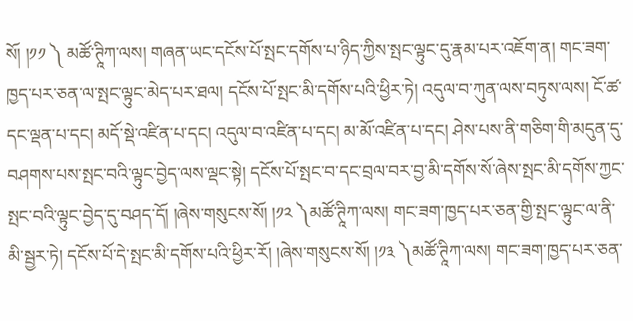སོ། །༡༡ ༽ མཚོ་ཊཱིཀ་ལས། གཞན་ཡང་དངོས་པོ་སྤང་དགོས་པ་ཉིད་ཀྱིས་སྤང་ལྟུང་དུ་རྣམ་པར་འཇོག་ན། གང་ཟག་ཁྱད་པར་ཅན་ལ་སྤང་ལྟུང་མེད་པར་ཐལ། དངོས་པོ་སྤང་མི་དགོས་པའི་ཕྱིར་ཏེ། འདུལ་བ་ཀུན་ལས་བཏུས་ལས། ངོ་ཚ་དང་ལྡན་པ་དང། མདོ་སྡེ་འཛིན་པ་དང། འདུལ་བ་འཛིན་པ་དང། མ་མོ་འཛིན་པ་དང། ཤེས་པས་ནི་གཅིག་གི་མདུན་དུ་བཤགས་པས་སྤང་བའི་ལྟུང་བྱེད་ལས་ལྡང་སྟེ། དངོས་པོ་སྤང་བ་དང་བྲལ་བར་བྱ་མི་དགོས་སོ་ཞེས་སྤང་མི་དགོས་ཀྱང་སྤང་བའི་ལྟུང་བྱེད་དུ་བཤད་དོ། །ཞེས་གསུངས་སོ། །༡༢ ༽མཚོ་ཊཱིཀ་ལས། གང་ཟག་ཁྱད་པར་ཅན་གྱི་སྤང་ལྟུང་ལ་ནི་མི་སྦྱར་ཏེ། དངོས་པོ་དེ་སྤང་མི་དགོས་པའི་ཕྱིར་རོ། །ཞེས་གསུངས་སོ། །༡༣ ༽མཚོ་ཊཱིཀ་ལས། གང་ཟག་ཁྱད་པར་ཅན་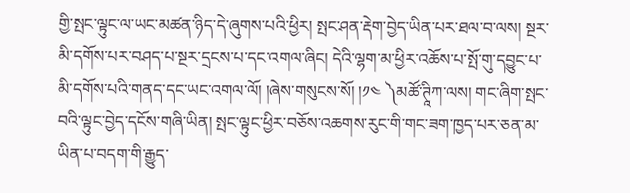གྱི་སྤང་ལྟུང་ལ་ཡང་མཚན་ཉིད་དེ་ཞུགས་པའི་ཕྱིར། སྤང་ཤན་རྡེག་བྱེད་ཡིན་པར་ཐལ་བ་ལས། སྔར་མི་དགོས་པར་བཤད་པ་སྔར་དྲངས་པ་དང་འགལ་ཞིང། དེའི་ལྷག་མ་ཕྱིར་འཆོས་པ་སྤོ་གུ་དབྱུང་པ་མི་དགོས་པའི་གནད་དང་ཡང་འགལ་ལོ། །ཞེས་གསུངས་སོ། །༡༤ ༽མཚོ་ཊཱིཀ་ལས། གང་ཞིག་སྤང་བའི་ལྟུང་བྱེད་དངོས་གཞི་ཡིན། སྤང་ལྟུང་ཕྱིར་བཅོས་འཆགས་རུང་གི་གང་ཟག་ཁྱད་པར་ཅན་མ་ཡིན་པ་བདག་གི་རྒྱུད་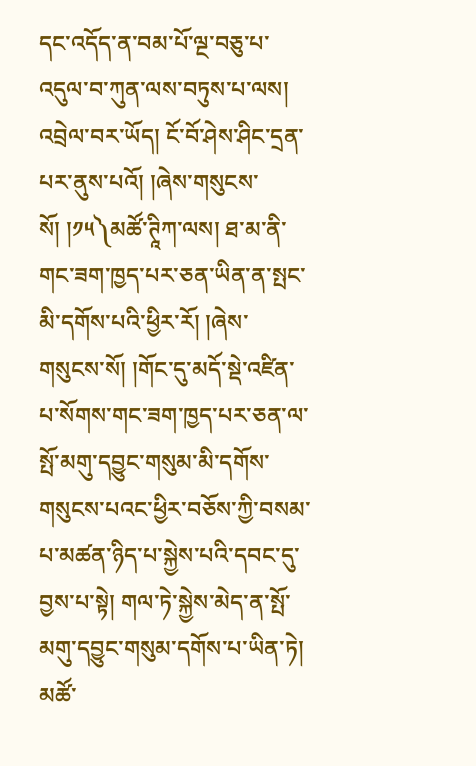དང་འདོད་ན་བམ་པོ་ལྔ་བཅུ་པ་འདུལ་བ་ཀུན་ལས་བཏུས་པ་ལས། འབྲེལ་བར་ཡོད། ངོ་བོ་ཤེས་ཤིང་དྲན་པར་ནུས་པའོ། །ཞེས་གསུངས་སོ། །༡༥༽མཚོ་ཊཱིཀ་ལས། ཐ་མ་ནི་གང་ཟག་ཁྱད་པར་ཅན་ཡིན་ན་སྤང་མི་དགོས་པའི་ཕྱིར་རོ། །ཞེས་གསུངས་སོ། །གོང་དུ་མདོ་སྡེ་འཛིན་པ་སོགས་གང་ཟག་ཁྱད་པར་ཅན་ལ་སྤོ་མགུ་དབྱུང་གསུམ་མི་དགོས་གསུངས་པའང་ཕྱིར་བཅོས་ཀྱི་བསམ་པ་མཚན་ཉིད་པ་སྐྱེས་པའི་དབང་དུ་བྱས་པ་སྟེ། གལ་ཏེ་སྐྱེས་མེད་ན་སྤོ་མགུ་དབྱུང་གསུམ་དགོས་པ་ཡིན་ཏེ། མཚོ་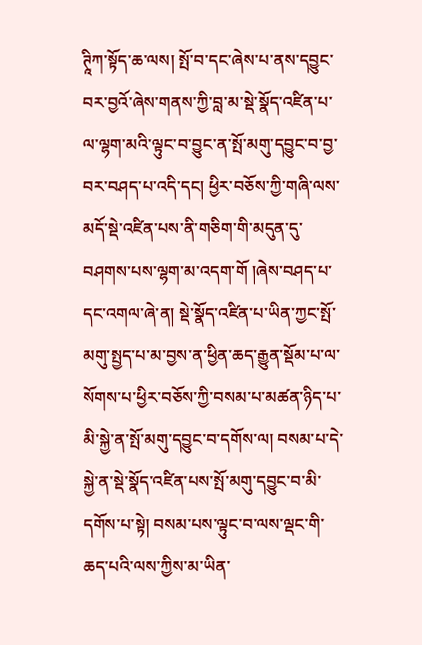ཊཱིཀ་སྟོད་ཆ་ལས། སྤོ་བ་དང་ཞེས་པ་ནས་དབྱུང་བར་བྱའོ་ཞེས་གནས་ཀྱི་བླ་མ་སྡེ་སྣོད་འཛིན་པ་ལ་ལྷག་མའི་ལྟུང་བ་བྱུང་ན་སྤོ་མགུ་དབྱུང་བ་བྱ་བར་བཤད་པ་འདི་དང། ཕྱིར་བཅོས་ཀྱི་གཞི་ལས་མདོ་སྡེ་འཛིན་པས་ནི་གཅིག་གི་མདུན་དུ་བཤགས་པས་ལྷག་མ་འདག་གོ །ཞེས་བཤད་པ་དང་འགལ་ཞེ་ན། སྡེ་སྣོད་འཛིན་པ་ཡིན་ཀྱང་སྤོ་མགུ་སྤྱད་པ་མ་བྱས་ན་ཕྱིན་ཆད་རྒྱུན་སྡོམ་པ་ལ་སོགས་པ་ཕྱིར་བཅོས་ཀྱི་བསམ་པ་མཚན་ཉིད་པ་མི་སྐྱེ་ན་སྤོ་མགུ་དབྱུང་བ་དགོས་ལ། བསམ་པ་དེ་སྐྱེ་ན་སྡེ་སྣོད་འཛིན་པས་སྤོ་མགུ་དབྱུང་བ་མི་དགོས་པ་སྟེ། བསམ་པས་ལྟུང་བ་ལས་ལྡང་གི་ཆད་པའི་ལས་ཀྱིས་མ་ཡིན་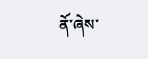ནོ་ཞེས་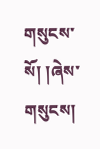གསུངས་སོ། །ཞེས་གསུངས།